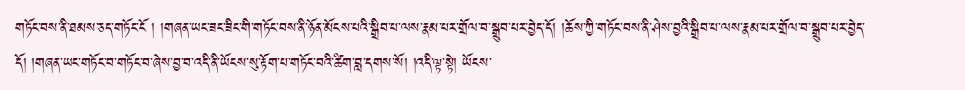གཏོང་བས་ནི་ཐམས་ཅད་གཏོང་ངོ ། །གཞན་ཡང་ཟང་ཟིང་གི་གཏོང་བས་ནི་ཉོན་མོངས་པའི་སྒྲིབ་པ་ལས་རྣམ་པར་གྲོལ་བ་སྒྲུབ་པར་བྱེད་དོ། །ཆོས་ཀྱི་གཏོང་བས་ནི་ཤེས་བྱའི་སྒྲིབ་པ་ལས་རྣམ་པར་གྲོལ་བ་སྒྲུབ་པར་བྱེད་དོ། །གཞན་ཡང་གཏོང་བ་གཏོང་བ་ཞེས་བྱ་བ་འདི་ནི་ཡོངས་སུ་རྟོག་པ་གཏོང་བའི་ཚིག་བླ་དགས་སོ། །འདི་ལྟ་སྟེ། ཡོངས་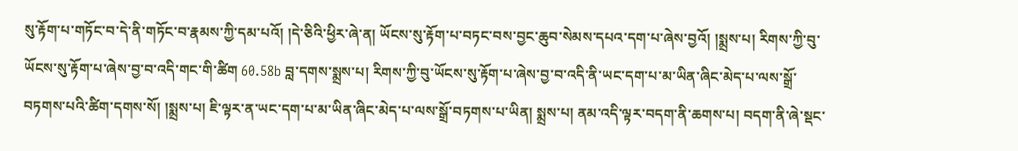སུ་རྟོག་པ་གཏོང་བ་དེ་ནི་གཏོང་བ་རྣམས་ཀྱི་དམ་པའོ། །དེ་ཅིའི་ཕྱིར་ཞེ་ན། ཡོངས་སུ་རྟོག་པ་བཏང་བས་བྱང་ཆུབ་སེམས་དཔའ་དག་པ་ཞེས་བྱའོ། །སྨྲས་པ། རིགས་ཀྱི་བུ་ཡོངས་སུ་རྟོག་པ་ཞེས་བྱ་བ་འདི་གང་གི་ཚིག 60.58b བླ་དགས་སྨྲས་པ། རིགས་ཀྱི་བུ་ཡོངས་སུ་རྟོག་པ་ཞེས་བྱ་བ་འདི་ནི་ཡང་དག་པ་མ་ཡིན་ཞིང་མེད་པ་ལས་སྒྲོ་བཏགས་པའི་ཚིག་དགས་སོ། །སྨྲས་པ། ཇི་ལྟར་ན་ཡང་དག་པ་མ་ཡིན་ཞིང་མེད་པ་ལས་སྒྲོ་བཏགས་པ་ཡིན། སྨྲས་པ། ནམ་འདི་ལྟར་བདག་ནི་ཆགས་པ། བདག་ནི་ཞེ་སྡང་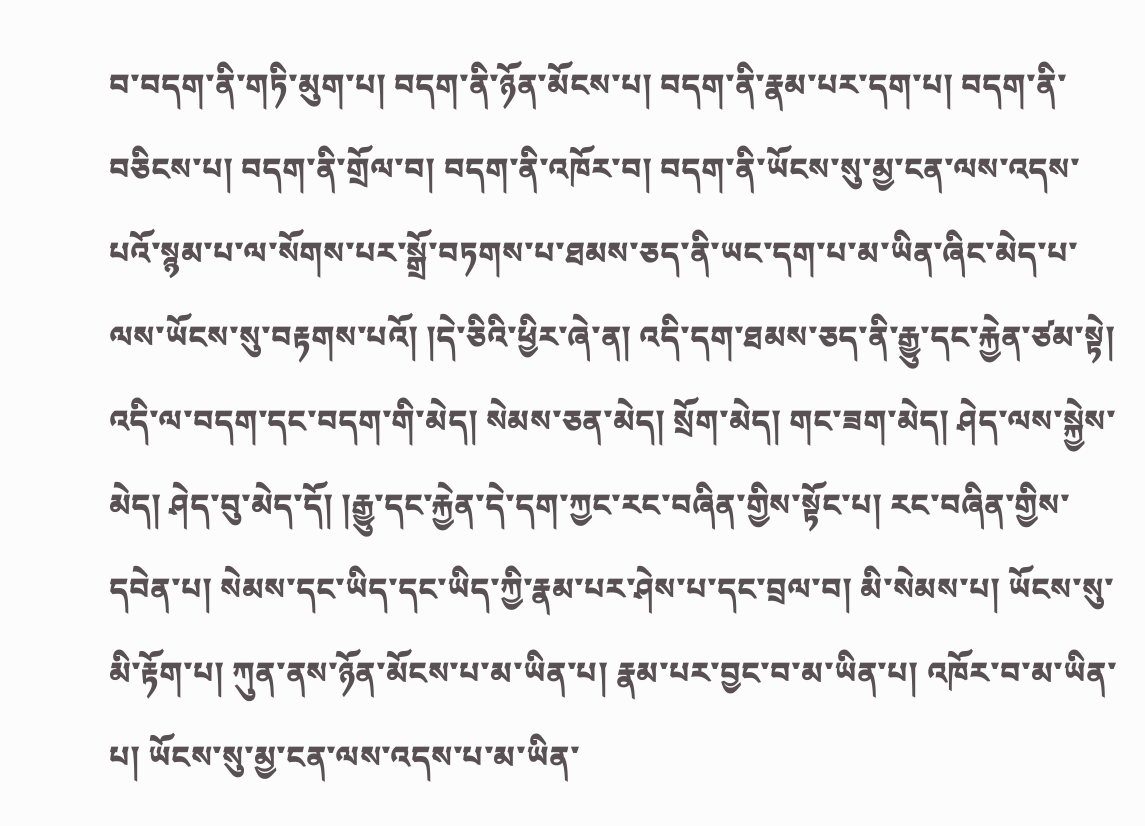བ་བདག་ནི་གཏི་མུག་པ། བདག་ནི་ཉོན་མོངས་པ། བདག་ནི་རྣམ་པར་དག་པ། བདག་ནི་བཅིངས་པ། བདག་ནི་གྲོལ་བ། བདག་ནི་འཁོར་བ། བདག་ནི་ཡོངས་སུ་མྱ་ངན་ལས་འདས་པའོ་སྙམ་པ་ལ་སོགས་པར་སྒྲོ་བཏགས་པ་ཐམས་ཅད་ནི་ཡང་དག་པ་མ་ཡིན་ཞིང་མེད་པ་ལས་ཡོངས་སུ་བརྟགས་པའོ། །དེ་ཅིའི་ཕྱིར་ཞེ་ན། འདི་དག་ཐམས་ཅད་ནི་རྒྱུ་དང་རྐྱེན་ཙམ་སྟེ། འདི་ལ་བདག་དང་བདག་གི་མེད། སེམས་ཅན་མེད། སྲོག་མེད། གང་ཟག་མེད། ཤེད་ལས་སྐྱེས་མེད། ཤེད་བུ་མེད་དོ། །རྒྱུ་དང་རྐྱེན་དེ་དག་ཀྱང་རང་བཞིན་གྱིས་སྟོང་པ། རང་བཞིན་གྱིས་དབེན་པ། སེམས་དང་ཡིད་དང་ཡིད་ཀྱི་རྣམ་པར་ཤེས་པ་དང་བྲལ་བ། མི་སེམས་པ། ཡོངས་སུ་མི་རྟོག་པ། ཀུན་ནས་ཉོན་མོངས་པ་མ་ཡིན་པ། རྣམ་པར་བྱང་བ་མ་ཡིན་པ། འཁོར་བ་མ་ཡིན་པ། ཡོངས་སུ་མྱ་ངན་ལས་འདས་པ་མ་ཡིན་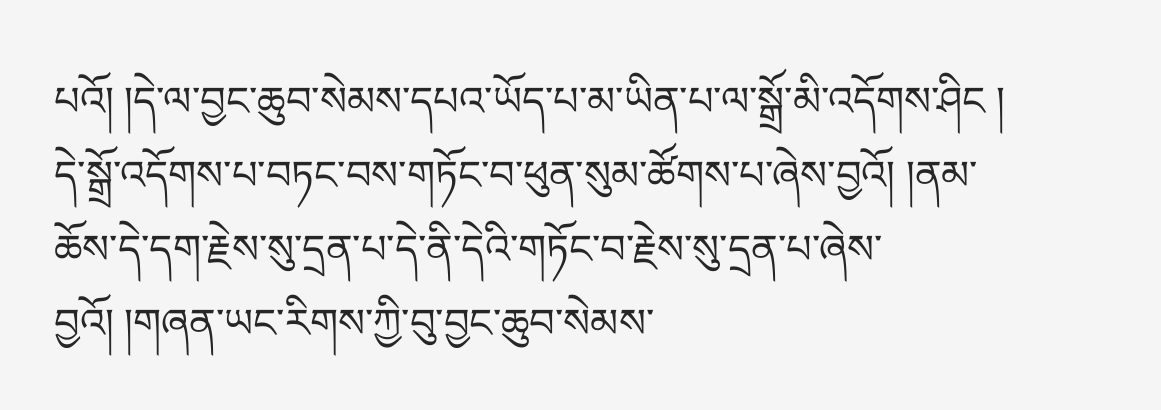པའོ། །དེ་ལ་བྱང་ཆུབ་སེམས་དཔའ་ཡོད་པ་མ་ཡིན་པ་ལ་སྒྲོ་མི་འདོགས་ཤིང ། དེ་སྒྲོ་འདོགས་པ་བཏང་བས་གཏོང་བ་ཕུན་སུམ་ཚོགས་པ་ཞེས་བྱའོ། །ནམ་ཆོས་དེ་དག་རྗེས་སུ་དྲན་པ་དེ་ནི་དེའི་གཏོང་བ་རྗེས་སུ་དྲན་པ་ཞེས་བྱའོ། །གཞན་ཡང་རིགས་ཀྱི་བུ་བྱང་ཆུབ་སེམས་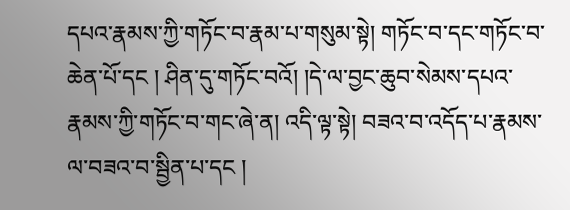དཔའ་རྣམས་ཀྱི་གཏོང་བ་རྣམ་པ་གསུམ་སྟེ། གཏོང་བ་དང་གཏོང་བ་ཆེན་པོ་དང ། ཤིན་དུ་གཏོང་བའོ། །དེ་ལ་བྱང་ཆུབ་སེམས་དཔའ་རྣམས་ཀྱི་གཏོང་བ་གང་ཞེ་ན། འདི་ལྟ་སྟེ། བཟའ་བ་འདོད་པ་རྣམས་ལ་བཟའ་བ་སྦྱིན་པ་དང །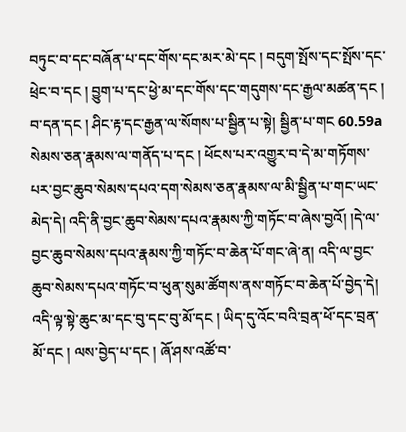བཏུང་བ་དང་བཞོན་པ་དང་གོས་དང་མར་མེ་དང ། བདུག་སྤོས་དང་སྤོས་དང་ཕྲེང་བ་དང ། བྱུག་པ་དང་ཕྱེ་མ་དང་གོས་དང་གདུགས་དང་རྒྱལ་མཚན་དང ། བ་དན་དང ། ཤིང་རྟ་དང་རྒྱན་ལ་སོགས་པ་སྦྱིན་པ་སྟེ། སྦྱིན་པ་གང 60.59a སེམས་ཅན་རྣམས་ལ་གནོད་པ་དང ། ཕོངས་པར་འགྱུར་བ་དེ་མ་གཏོགས་པར་བྱང་ཆུབ་སེམས་དཔའ་དག་སེམས་ཅན་རྣམས་ལ་མི་སྦྱིན་པ་གང་ཡང་མེད་དེ། འདི་ནི་བྱང་ཆུབ་སེམས་དཔའ་རྣམས་ཀྱི་གཏོང་བ་ཞེས་བྱའོ། །དེ་ལ་བྱང་ཆུབ་སེམས་དཔའ་རྣམས་ཀྱི་གཏོང་བ་ཆེན་པོ་གང་ཞེ་ན། འདི་ལ་བྱང་ཆུབ་སེམས་དཔའ་གཏོང་བ་ཕུན་སུམ་ཚོགས་ནས་གཏོང་བ་ཆེན་པོ་བྱེད་དེ། འདི་ལྟ་སྟེ་ཆུང་མ་དང་བུ་དང་བུ་མོ་དང ། ཡིད་དུ་འོང་བའི་བྲན་ཕོ་དང་བྲན་མོ་དང ། ལས་བྱེད་པ་དང ། ཞོ་ཤས་འཚོ་བ་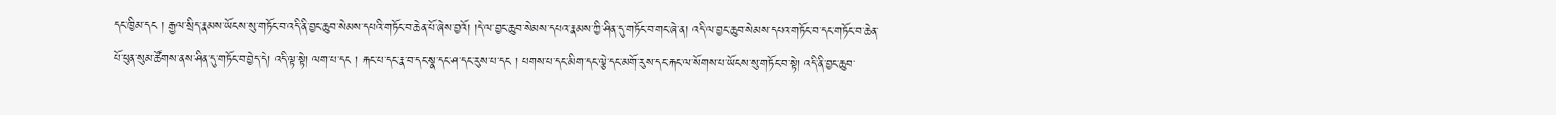དང་ཁྱིམ་དང ། རྒྱལ་སྲིད་རྣམས་ཡོངས་སུ་གཏོང་བ་འདི་ནི་བྱང་ཆུབ་སེམས་དཔའི་གཏོང་བ་ཆེན་པོ་ཞེས་བྱའོ། །དེ་ལ་བྱང་ཆུབ་སེམས་དཔའ་རྣམས་ཀྱི་ཤིན་དུ་གཏོང་བ་གང་ཞེ་ན། འདི་ལ་བྱང་ཆུབ་སེམས་དཔའ་གཏོང་བ་དང་གཏོང་བ་ཆེན་པོ་ཕུན་སུམ་ཚོགས་ནས་ཤིན་དུ་གཏོང་བ་བྱེད་དེ། འདི་ལྟ་སྟེ། ལག་པ་དང ། རྐང་པ་དང་རྣ་བ་དང་སྣ་དང་ཤ་དང་རུས་པ་དང ། པགས་པ་དང་མིག་དང་ལྕེ་དང་མགོ་རུས་དང་རྐང་ལ་སོགས་པ་ཡོངས་སུ་གཏོང་བ་སྟེ། འདི་ནི་བྱང་ཆུབ་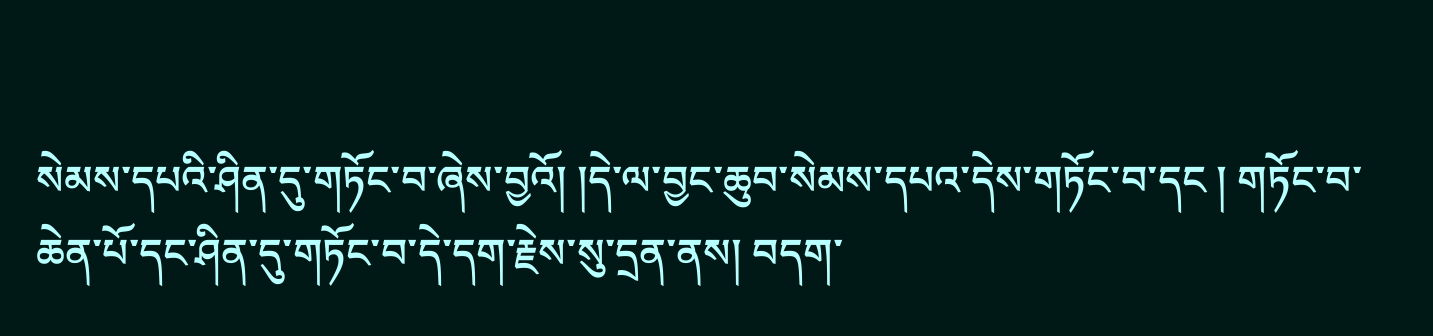སེམས་དཔའི་ཤིན་དུ་གཏོང་བ་ཞེས་བྱའོ། །དེ་ལ་བྱང་ཆུབ་སེམས་དཔའ་དེས་གཏོང་བ་དང ། གཏོང་བ་ཆེན་པོ་དང་ཤིན་དུ་གཏོང་བ་དེ་དག་རྗེས་སུ་དྲན་ནས། བདག་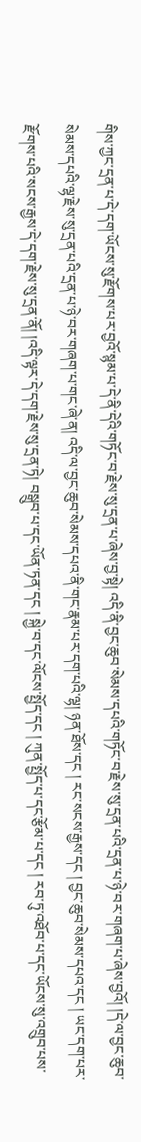གིས་ཀྱང་དྲན་པ་དེ་དག་ཡོངས་སུ་རྫོགས་པར་བྱའོ་སྙམ་པ་དེ་ནི་དེའི་གཏོང་བ་རྗེས་སུ་དྲན་པ་ཞེས་བྱ་སྟེ། འདི་ནི་བྱང་ཆུབ་སེམས་དཔའི་གཏོང་བ་རྗེས་སུ་དྲན་པའི་དྲན་པ་ཉེ་བར་གཞག་པ་ཞེས་བྱའོ། །དེ་ལ་བྱང་ཆུབ་སེམས་དཔའི་ལྷ་རྗེས་སུ་དྲན་པའི་དྲན་པ་ཉེ་བར་གཞག་པ་གང་ཞེ་ན། འདི་ལ་བྱང་ཆུབ་སེམས་དཔའ་ནི་གང་རྣམ་པར་དག་པའི་ལྷ། ཉན་ཐོས་དང ། རང་སངས་རྒྱས་དང ། བྱང་ཆུབ་སེམས་དཔའ་དང ། ཡང་དག་པར་རྫོགས་པའི་སངས་རྒྱས་དེ་དག་རྗེས་སུ་དྲན་ནོ། །འདི་ལྟར་དེ་དག་རྗེས་སུ་དྲན་ཏེ། བསྒྲུབ་པ་དང་ཡོན་ཏན་དང ། སྐྱེ་བ་དང་ལོངས་སྤྱོད་དང ། ཀུན་སྤྱོད་པ་དང་རྩོམ་པ་དང ། རབ་ཏུ་འཐོབ་པ་དང་ཡོངས་སུ་འགྲུབ་པས་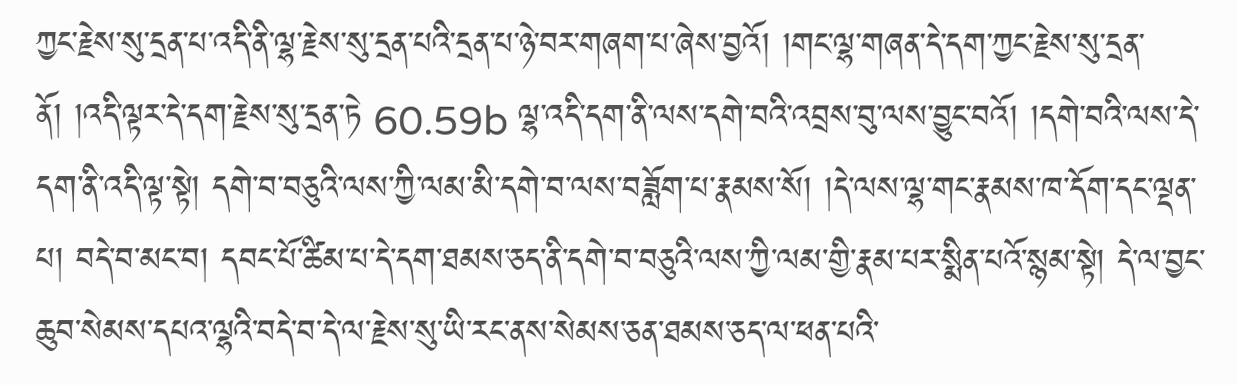ཀྱང་རྗེས་སུ་དྲན་པ་འདི་ནི་ལྷ་རྗེས་སུ་དྲན་པའི་དྲན་པ་ཉེ་བར་གཞག་པ་ཞེས་བྱའོ། །གང་ལྷ་གཞན་དེ་དག་ཀྱང་རྗེས་སུ་དྲན་ནོ། །འདི་ལྟར་དེ་དག་རྗེས་སུ་དྲན་ཏེ 60.59b ལྷ་འདི་དག་ནི་ལས་དགེ་བའི་འབྲས་བུ་ལས་བྱུང་བའོ། །དགེ་བའི་ལས་དེ་དག་ནི་འདི་ལྟ་སྟེ། དགེ་བ་བཅུའི་ལས་ཀྱི་ལམ་མི་དགེ་བ་ལས་བཟློག་པ་རྣམས་སོ། །དེ་ལས་ལྷ་གང་རྣམས་ཁ་དོག་དང་ལྡན་པ། བདེ་བ་མང་བ། དབང་པོ་ཚིམ་པ་དེ་དག་ཐམས་ཅད་ནི་དགེ་བ་བཅུའི་ལས་ཀྱི་ལམ་གྱི་རྣམ་པར་སྨིན་པའོ་སྙམ་སྟེ། དེ་ལ་བྱང་ཆུབ་སེམས་དཔའ་ལྷའི་བདེ་བ་དེ་ལ་རྗེས་སུ་ཡི་རང་ནས་སེམས་ཅན་ཐམས་ཅད་ལ་ཕན་པའི་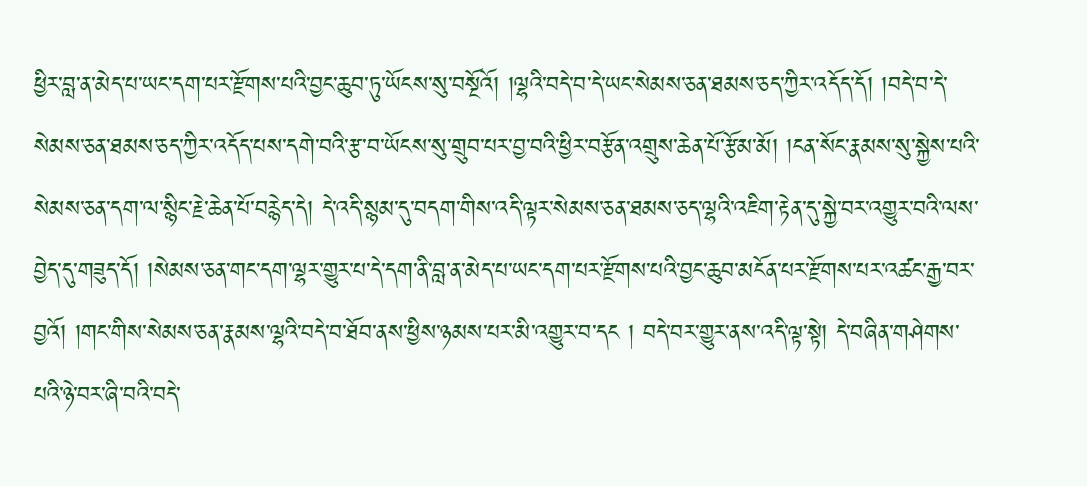ཕྱིར་བླ་ན་མེད་པ་ཡང་དག་པར་རྫོགས་པའི་བྱང་ཆུབ་ཏུ་ཡོངས་སུ་བསྔོའོ། །ལྷའི་བདེ་བ་དེ་ཡང་སེམས་ཅན་ཐམས་ཅད་ཀྱིར་འདོད་དོ། །བདེ་བ་དེ་སེམས་ཅན་ཐམས་ཅད་ཀྱིར་འདོད་པས་དགེ་བའི་རྩ་བ་ཡོངས་སུ་གྲུབ་པར་བྱ་བའི་ཕྱིར་བརྩོན་འགྲུས་ཆེན་པོ་རྩོམ་མོ། །ངན་སོང་རྣམས་སུ་སྐྱེས་པའི་སེམས་ཅན་དག་ལ་སྙིང་རྗེ་ཆེན་པོ་བརྙེད་དེ། དེ་འདི་སྙམ་དུ་བདག་གིས་འདི་ལྟར་སེམས་ཅན་ཐམས་ཅད་ལྷའི་འཇིག་རྟེན་དུ་སྐྱེ་བར་འགྱུར་བའི་ལས་བྱེད་དུ་གཟུད་དོ། །སེམས་ཅན་གང་དག་ལྷར་གྱུར་པ་དེ་དག་ནི་བླ་ན་མེད་པ་ཡང་དག་པར་རྫོགས་པའི་བྱང་ཆུབ་མངོན་པར་རྫོགས་པར་འཚང་རྒྱ་བར་བྱའོ། །གང་གིས་སེམས་ཅན་རྣམས་ལྷའི་བདེ་བ་ཐོབ་ནས་ཕྱིས་ཉམས་པར་མི་འགྱུར་བ་དང ། བདེ་བར་གྱུར་ནས་འདི་ལྟ་སྟེ། དེ་བཞིན་གཤེགས་པའི་ཉེ་བར་ཞི་བའི་བདེ་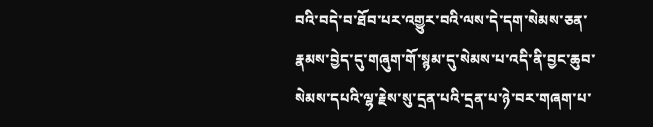བའི་བདེ་བ་ཐོབ་པར་འགྱུར་བའི་ལས་དེ་དག་སེམས་ཅན་རྣམས་བྱེད་དུ་གཞུག་གོ་སྙམ་དུ་སེམས་པ་འདི་ནི་བྱང་ཆུབ་སེམས་དཔའི་ལྷ་རྗེས་སུ་དྲན་པའི་དྲན་པ་ཉེ་བར་གཞག་པ་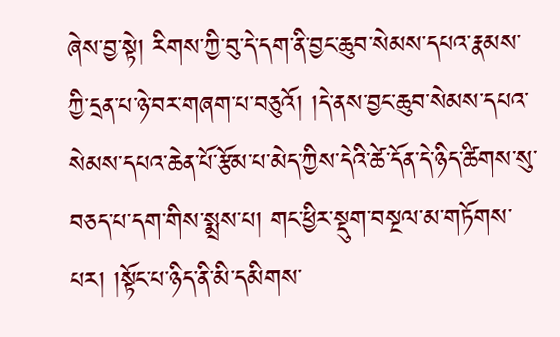ཞེས་བྱ་སྟེ། རིགས་ཀྱི་བུ་དེ་དག་ནི་བྱང་ཆུབ་སེམས་དཔའ་རྣམས་ཀྱི་དྲན་པ་ཉེ་བར་གཞག་པ་བཅུའོ། །དེ་ནས་བྱང་ཆུབ་སེམས་དཔའ་སེམས་དཔའ་ཆེན་པོ་རྩོམ་པ་མེད་ཀྱིས་དེའི་ཚེ་དོན་དེ་ཉིད་ཚིགས་སུ་བཅད་པ་དག་གིས་སྨྲས་པ། གང་ཕྱིར་སྡུག་བསྔལ་མ་གཏོགས་པར། །སྟོང་པ་ཉིད་ནི་མི་དམིགས་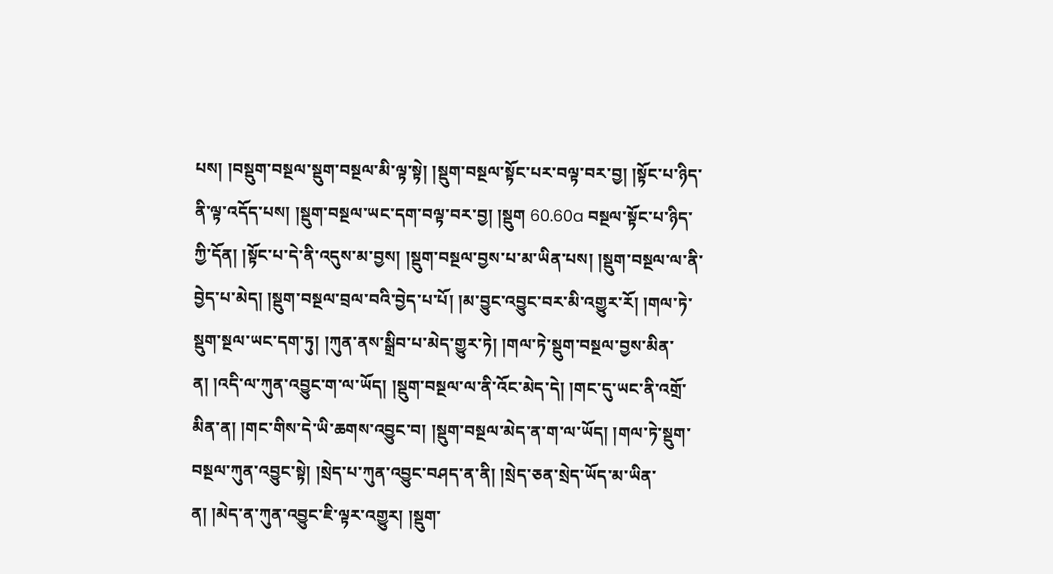པས། །བསྡུག་བསྔལ་སྡུག་བསྔལ་མི་ལྟ་སྟེ། །སྡུག་བསྔལ་སྟོང་པར་བལྟ་བར་བྱ། །སྟོང་པ་ཉིད་ནི་ལྟ་འདོད་པས། །སྡུག་བསྔལ་ཡང་དག་བལྟ་བར་བྱ། །སྡུག 60.60a བསྔལ་སྟོང་པ་ཉིད་ཀྱི་དོན། །སྟོང་པ་དེ་ནི་འདུས་མ་བྱས། །སྡུག་བསྔལ་བྱས་པ་མ་ཡིན་པས། །སྡུག་བསྔལ་ལ་ནི་བྱེད་པ་མེད། །སྡུག་བསྔལ་བྲལ་བའི་བྱེད་པ་པོ། །མ་བྱུང་འབྱུང་བར་མི་འགྱུར་རོ། །གལ་ཏེ་སྡུག་སྔལ་ཡང་དག་ཏུ། །ཀུན་ནས་སྒྲིབ་པ་མེད་གྱུར་ཏེ། །གལ་ཏེ་སྡུག་བསྔལ་བྱས་མིན་ན། །འདི་ལ་ཀུན་འབྱུང་ག་ལ་ཡོད། །སྡུག་བསྔལ་ལ་ནི་འོང་མེད་དེ། །གང་དུ་ཡང་ནི་འགྲོ་མིན་ན། །གང་གིས་དེ་ཡི་ཆགས་འབྱུང་བ། །སྡུག་བསྔལ་མེད་ན་ག་ལ་ཡོད། །གལ་ཏེ་སྡུག་བསྔལ་ཀུན་འབྱུང་སྟེ། །སྲེད་པ་ཀུན་འབྱུང་བཤད་ན་ནི། །སྲེད་ཅན་སྲེད་ཡོད་མ་ཡིན་ན། །མེད་ན་ཀུན་འབྱུང་ཇི་ལྟར་འགྱུར། །སྡུག་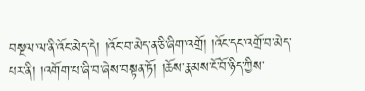བསྔལ་ལ་ནི་འོང་མེད་དེ། །འོང་བ་མེད་ན་ཅི་ཞིག་འགྲོ། །འོང་དང་འགྲོ་བ་མེད་པར་ནི། །འགོག་པ་ཞི་བ་ཞེས་བསྟན་ཏོ། །ཆོས་རྣམས་ངོ་བོ་ཉིད་ཀྱིས་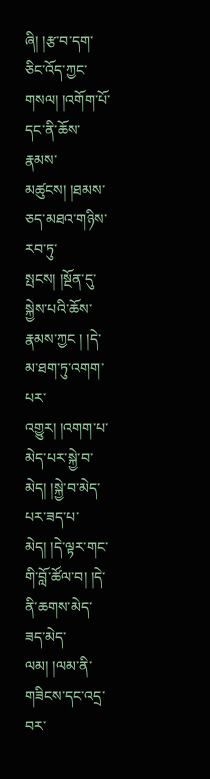ཞི། །རྩ་བ་དག་ཅིང་འོད་ཀྱང་གསལ། །འགོག་པོ་དང་ནི་ཆོས་རྣམས་མཚུངས། །ཐམས་ཅད་མཐའ་གཉིས་རབ་ཏུ་སྤངས། །སྔོན་དུ་སྐྱེས་པའི་ཆོས་རྣམས་ཀྱང ། །དེ་མ་ཐག་ཏུ་འགག་པར་འགྱུར། །འགག་པ་མེད་པར་སྐྱེ་བ་མེད། །སྐྱེ་བ་མེད་པར་ཟད་པ་མེད། །དེ་ལྟར་གང་གི་བློ་ཚོལ་བ། །དེ་ནི་ཆགས་མེད་ཟད་མེད་ལམ། །ལམ་ནི་གཟིངས་དང་འདྲ་བར་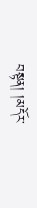བསྟན། །མདོར་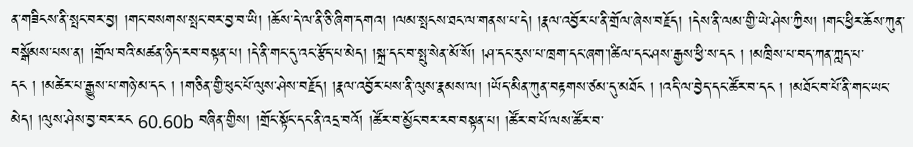ན་གཟིངས་ནི་སྤང་བར་བྱ། །གང་བསགས་སྤང་བར་བྱ་བ་ཡི། །ཆོས་དེ་ལ་ནི་ཅི་ཞིག་དགའ། །ལམ་སྤངས་ཐང་ལ་གནས་པ་དེ། །རྣལ་འབྱོར་པ་ནི་གྲོལ་ཞེས་བརྗོད། །དེས་ནི་ལམ་གྱི་ཡེ་ཤེས་ཀྱིས། །གང་ཕྱིར་ཆོས་ཀུན་བསྒོམས་པས་ན། །གྲོལ་བའི་མཚན་ཉིད་རབ་བསྟན་པ། །དེ་ནི་གང་དུ་འང་རྩོད་པ་མེད། །སྐྲ་དང་བ་སྤུ་སེན་མོ་སོ། །ཤ་དང་རུས་པ་ཁྲག་དང་ཞག་།ཚིལ་དང་ཤས་རྒྱས་ཕྱི་ས་དང ། །མཁྲིས་པ་བད་ཀན་ཀླད་པ་དང ། །མཚེར་པ་རྒྱུས་པ་གཉེ་མ་དང ། །གཅིན་གྱི་ཕུང་པོ་ལུས་ཤེས་བརྗོད། །རྣལ་འབྱོར་པས་ནི་ལུས་རྣམས་ལ། །ཡོད་མིན་ཀུན་བརྟགས་ཙམ་དུ་མཐོང ། །འདི་ལ་བྱེད་དང་ཚོར་བ་དང ། །མཐོང་བ་པོ་ནི་གང་ཡང་མེད། །ལུས་ཤེས་བྱ་བར་རང 60.60b བཞིན་གྱིས། །གྲོང་སྟོང་དང་ནི་འདྲ་བའོ། །ཚོར་བ་མྱོང་བར་རབ་བསྟན་པ། །ཚོར་བ་པོ་ལས་ཚོར་བ་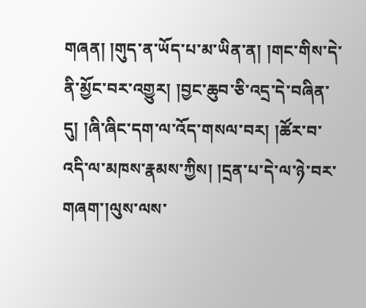གཞན། །གུད་ན་ཡོད་པ་མ་ཡིན་ན། །གང་གིས་དེ་ནི་མྱོང་བར་འགྱུར། །བྱང་ཆུབ་ཅི་འདྲ་དེ་བཞིན་དུ། །ཞི་ཞིང་དག་ལ་འོད་གསལ་བར། །ཚོར་བ་འདི་ལ་མཁས་རྣམས་ཀྱིས། །དྲན་པ་དེ་ལ་ཉེ་བར་གཞག་།ལུས་ལས་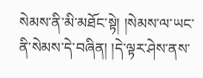སེམས་ནི་མི་མཐོང་སྟེ། །སེམས་ལ་ཡང་ནི་སེམས་དེ་བཞིན། །དེ་ལྟར་ཤེས་ནས་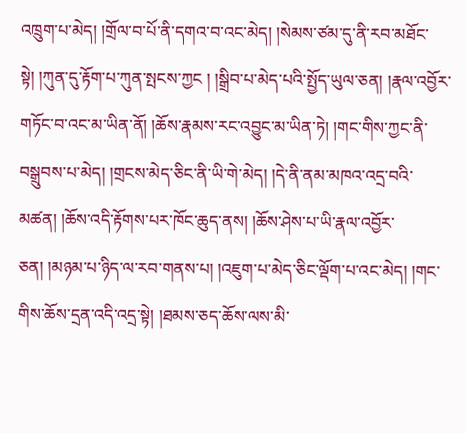འཁྲུག་པ་མེད། །གྲོལ་བ་པོ་ནི་དགའ་བ་འང་མེད། །སེམས་ཙམ་དུ་ནི་རབ་མཐོང་སྟེ། །ཀུན་དུ་རྟོག་པ་ཀུན་སྤངས་ཀྱང ། །སྒྲིབ་པ་མེད་པའི་སྤྱོད་ཡུལ་ཅན། །རྣལ་འབྱོར་གཏོང་བ་འང་མ་ཡིན་ནོ། །ཆོས་རྣམས་རང་འབྱུང་མ་ཡིན་ཏེ། །གང་གིས་ཀྱང་ནི་བསྒྲུབས་པ་མེད། །གྲངས་མེད་ཅིང་ནི་ཡི་གེ་མེད། །དེ་ནི་ནམ་མཁའ་འདྲ་བའི་མཚན། །ཆོས་འདི་རྟོགས་པར་ཁོང་ཆུད་ནས། །ཆོས་ཤེས་པ་ཡི་རྣལ་འབྱོར་ཅན། །མཉམ་པ་ཉིད་ལ་རབ་གནས་པ། །འཇུག་པ་མེད་ཅིང་ལྡོག་པ་འང་མེད། །གང་གིས་ཆོས་དྲན་འདི་འདྲ་སྟེ། །ཐམས་ཅད་ཆོས་ལས་མི་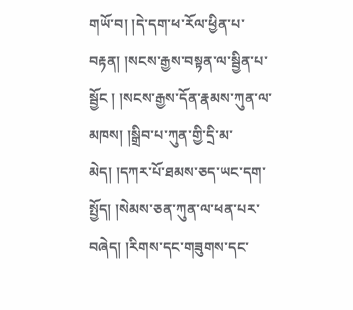གཡོ་བ། །དེ་དག་ཕ་རོལ་ཕྱིན་པ་བརྟན། །སངས་རྒྱས་བསྟན་ལ་སྦྱིན་པ་སྦྱོང ། །སངས་རྒྱས་དོན་རྣམས་ཀུན་ལ་མཁས། །སྒྲིབ་པ་ཀུན་གྱི་དྲི་མ་མེད། །དཀར་པོ་ཐམས་ཅད་ཡང་དག་སྤྱོད། །སེམས་ཅན་ཀུན་ལ་ཕན་པར་བཞེད། །རིགས་དང་གཟུགས་དང་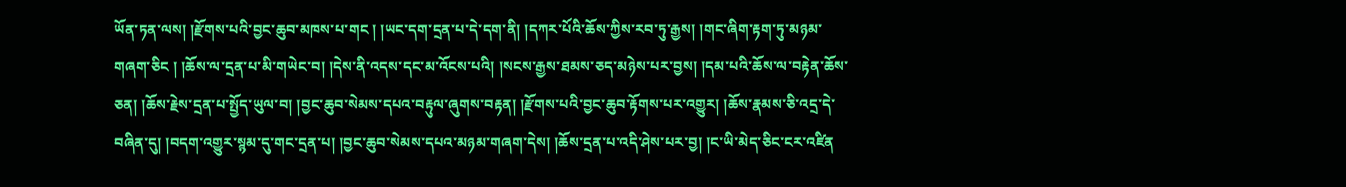ཡོན་ཏན་ལས། །རྫོགས་པའི་བྱང་ཆུབ་མཁས་པ་གང ། །ཡང་དག་དྲན་པ་དེ་དག་ནི། །དཀར་པོའི་ཆོས་ཀྱིས་རབ་ཏུ་རྒྱས། །གང་ཞིག་རྟག་ཏུ་མཉམ་གཞག་ཅིང ། །ཆོས་ལ་དྲན་པ་མི་གཡེང་བ། །དེས་ནི་འདས་དང་མ་འོངས་པའི། །སངས་རྒྱས་ཐམས་ཅད་མཉེས་པར་བྱས། །དམ་པའི་ཆོས་ལ་བརྟེན་ཆོས་ཅན། །ཆོས་རྗེས་དྲན་པ་སྤྱོད་ཡུལ་བ། །བྱང་ཆུབ་སེམས་དཔའ་བརྟུལ་ཞུགས་བརྟན། །རྫོགས་པའི་བྱང་ཆུབ་རྟོགས་པར་འགྱུར། །ཆོས་རྣམས་ཅི་འདྲ་དེ་བཞིན་དུ། །བདག་འགྱུར་སྙམ་དུ་གང་དྲན་པ། །བྱང་ཆུབ་སེམས་དཔའ་མཉམ་གཞག་དེས། །ཆོས་དྲན་པ་འདི་ཤེས་པར་བྱ། །ང་ཡི་མེད་ཅིང་ངར་འཛིན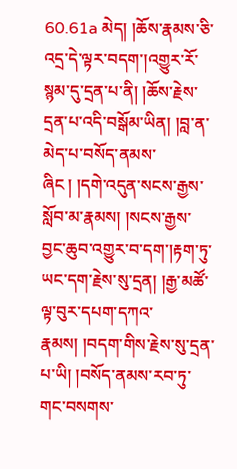60.61a མེད། །ཆོས་རྣམས་ཅི་འདྲ་དེ་ལྟར་བདག་།འགྱུར་རོ་སྙམ་དུ་དྲན་པ་ནི། །ཆོས་རྗེས་དྲན་པ་འདི་བསྒོམ་ཡིན། །བླ་ན་མེད་པ་བསོད་ནམས་ཞིང ། །དགེ་འདུན་སངས་རྒྱས་སློབ་མ་རྣམས། །སངས་རྒྱས་བྱང་ཆུབ་འགྱུར་བ་དག་།རྟག་ཏུ་ཡང་དག་རྗེས་སུ་དྲན། །རྒྱ་མཚོ་ལྟ་བུར་དཔག་དཀའ་རྣམས། །བདག་གིས་རྗེས་སུ་དྲན་པ་ཡི། །བསོད་ནམས་རབ་ཏུ་གང་བསགས་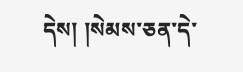དེས། །སེམས་ཅན་དེ་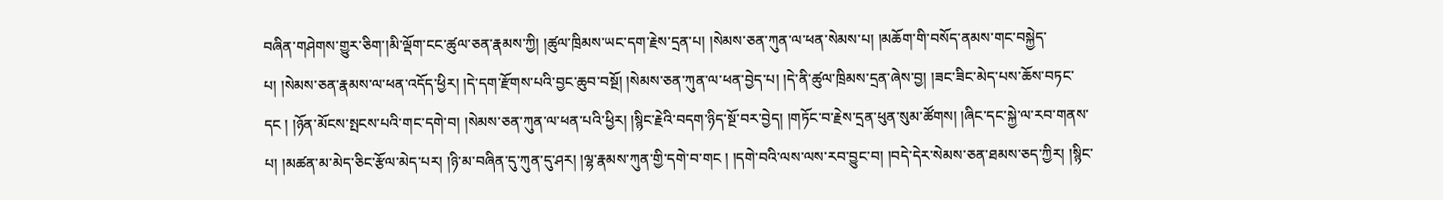བཞིན་གཤེགས་གྱུར་ཅིག་།མི་ལྡོག་ངང་ཚུལ་ཅན་རྣམས་ཀྱི། །ཚུལ་ཁྲིམས་ཡང་དག་རྗེས་དྲན་པ། །སེམས་ཅན་ཀུན་ལ་ཕན་སེམས་པ། །མཆོག་གི་བསོད་ནམས་གང་བསྐྱེད་པ། །སེམས་ཅན་རྣམས་ལ་ཕན་འདོད་ཕྱིར། །དེ་དག་རྫོགས་པའི་བྱང་ཆུབ་བསྔོ། །སེམས་ཅན་ཀུན་ལ་ཕན་བྱེད་པ། །དེ་ནི་ཚུལ་ཁྲིམས་དྲན་ཞེས་བྱ། །ཟང་ཟིང་མེད་པས་ཆོས་བཏང་དང ། །ཉོན་མོངས་སྤངས་པའི་གང་དགེ་བ། །སེམས་ཅན་ཀུན་ལ་ཕན་པའི་ཕྱིར། །སྙིང་རྗེའི་བདག་ཉིད་སྔོ་བར་བྱེད། །གཏོང་བ་རྗེས་དྲན་ཕུན་སུམ་ཚོགས། །ཞིང་དང་སྐྱེ་ལ་རབ་གནས་པ། །མཚན་མ་མེད་ཅིང་རྩོལ་མེད་པར། །ཉི་མ་བཞིན་དུ་ཀུན་དུ་ཤར། །ལྷ་རྣམས་ཀུན་གྱི་དགེ་བ་གང ། །དགེ་བའི་ལས་ལས་རབ་བྱུང་བ། །བདེ་དེར་སེམས་ཅན་ཐམས་ཅད་ཀྱིར། །སྙིང་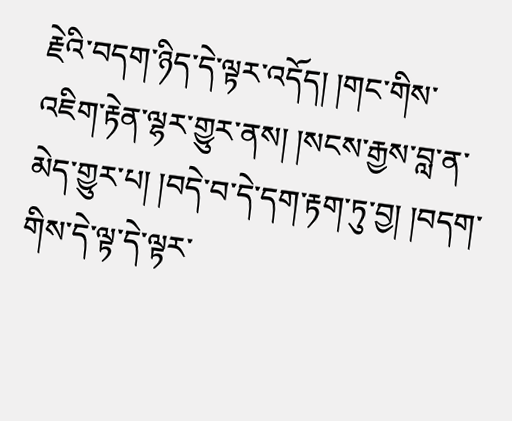རྗེའི་བདག་ཉིད་དེ་ལྟར་འདོད། །གང་གིས་འཇིག་རྟེན་ལྷར་གྱུར་ནས། །སངས་རྒྱས་བླ་ན་མེད་གྱུར་པ། །བདེ་བ་དེ་དག་རྟག་ཏུ་བྱ། །བདག་གིས་དེ་ལྟ་དེ་ལྟར་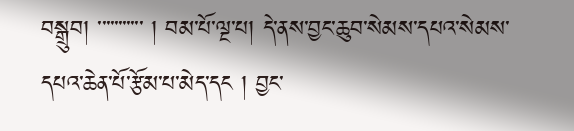བསྒྲུབ། ་་་་་་་་་་་ ། བམ་པོ་ལྔ་པ། དེ་ནས་བྱང་ཆུབ་སེམས་དཔའ་སེམས་དཔའ་ཆེན་པོ་རྩོམ་པ་མེད་དང ། བྱང་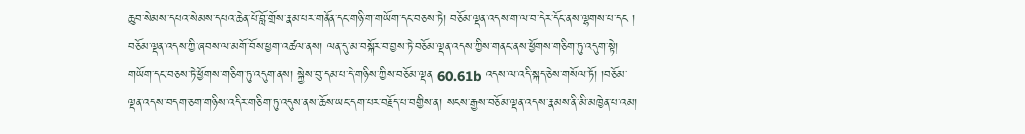ཆུབ་སེམས་དཔའ་སེམས་དཔའ་ཆེན་པོ་བློ་གྲོས་རྣམ་པར་གནོན་དང་གཉི་ག་གཡོག་དང་བཅས་ཏེ། བཅོམ་ལྡན་འདས་ག་ལ་བ་དེར་དོང་ནས་ལྷགས་པ་དང ། བཅོམ་ལྡན་འདས་ཀྱི་ཞབས་ལ་མགོ་བོས་ཕྱག་འཚལ་ནས། ལན་དུ་མ་བསྐོར་བ་བྱས་ཏེ་བཅོམ་ལྡན་འདས་ཀྱིས་གནང་ནས་ཕྱོགས་གཅིག་ཏུ་འདུག་སྟེ། གཡོག་དང་བཅས་ཏེ་ཕྱོགས་གཅིག་ཏུ་འདུག་ནས། སྐྱེས་བུ་དམ་པ་དེ་གཉིས་ཀྱིས་བཅོམ་ལྡན 60.61b འདས་ལ་འདི་སྐད་ཅེས་གསོལ་ཏོ། །བཅོམ་ལྡན་འདས་བདག་ཅག་གཉིས་འདིར་གཅིག་ཏུ་འདུས་ནས་ཆོས་ཡང་དག་པར་བརྗོད་པ་བགྱིས་ན། སངས་རྒྱས་བཅོམ་ལྡན་འདས་རྣམས་ནི་མི་མཁྱེན་པ་འམ།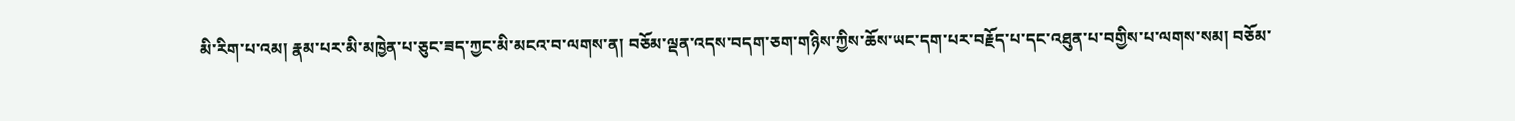མི་རིག་པ་འམ། རྣམ་པར་མི་མཁྱེན་པ་ཅུང་ཟད་ཀྱང་མི་མངའ་བ་ལགས་ན། བཅོམ་ལྡན་འདས་བདག་ཅག་གཉིས་ཀྱིས་ཆོས་ཡང་དག་པར་བརྗོད་པ་དང་འཐུན་པ་བགྱིས་པ་ལགས་སམ། བཅོམ་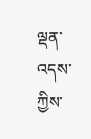ལྡན་འདས་ཀྱིས་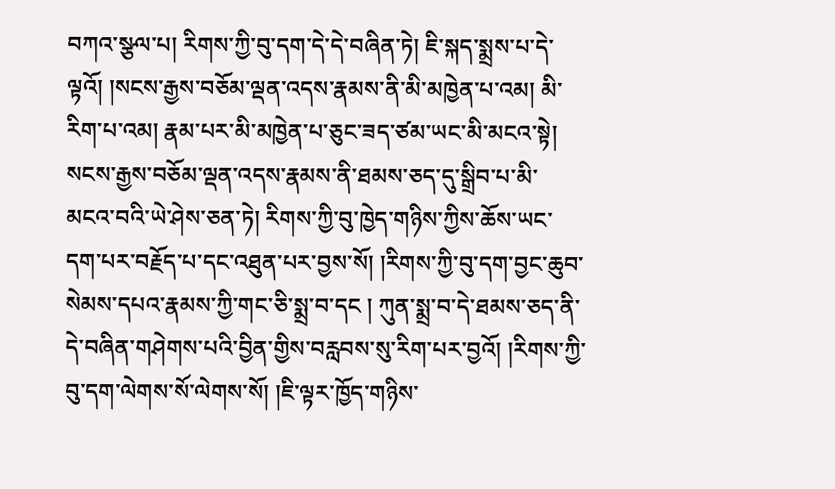བཀའ་སྩལ་པ། རིགས་ཀྱི་བུ་དག་དེ་དེ་བཞིན་ཏེ། ཇི་སྐད་སྨྲས་པ་དེ་ལྟའོ། །སངས་རྒྱས་བཅོམ་ལྡན་འདས་རྣམས་ནི་མི་མཁྱེན་པ་འམ། མི་རིག་པ་འམ། རྣམ་པར་མི་མཁྱེན་པ་ཅུང་ཟད་ཙམ་ཡང་མི་མངའ་སྟེ། སངས་རྒྱས་བཅོམ་ལྡན་འདས་རྣམས་ནི་ཐམས་ཅད་དུ་སྒྲིབ་པ་མི་མངའ་བའི་ཡེ་ཤེས་ཅན་ཏེ། རིགས་ཀྱི་བུ་ཁྱེད་གཉིས་ཀྱིས་ཆོས་ཡང་དག་པར་བརྗོད་པ་དང་འཐུན་པར་བྱས་སོ། །རིགས་ཀྱི་བུ་དག་བྱང་ཆུབ་སེམས་དཔའ་རྣམས་ཀྱི་གང་ཅི་སྨྲ་བ་དང ། ཀུན་སྨྲ་བ་དེ་ཐམས་ཅད་ནི་དེ་བཞིན་གཤེགས་པའི་བྱིན་གྱིས་བརླབས་སུ་རིག་པར་བྱའོ། །རིགས་ཀྱི་བུ་དག་ལེགས་སོ་ལེགས་སོ། །ཇི་ལྟར་ཁྱོད་གཉིས་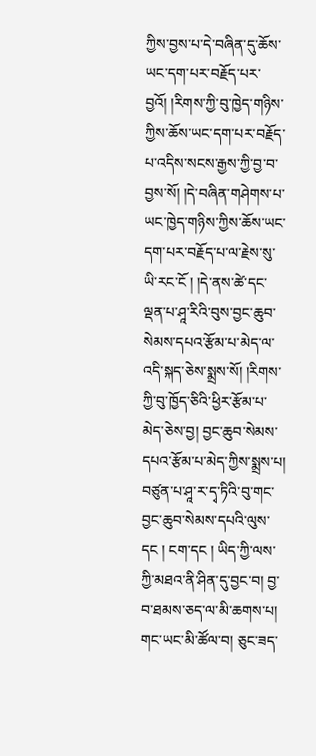ཀྱིས་བྱས་པ་དེ་བཞིན་དུ་ཆོས་ཡང་དག་པར་བརྗོད་པར་བྱའོ། །རིགས་ཀྱི་བུ་ཁྱེད་གཉིས་ཀྱིས་ཆོས་ཡང་དག་པར་བརྗོད་པ་འདིས་སངས་རྒྱས་ཀྱི་བྱ་བ་བྱས་སོ། །དེ་བཞིན་གཤེགས་པ་ཡང་ཁྱེད་གཉིས་ཀྱིས་ཆོས་ཡང་དག་པར་བརྗོད་པ་ལ་རྗེས་སུ་ཡི་རང་ངོ ། །དེ་ནས་ཚེ་དང་ལྡན་པ་ཤཱ་རིའི་བུས་བྱང་ཆུབ་སེམས་དཔའ་རྩོམ་པ་མེད་ལ་འདི་སྐད་ཅེས་སྨྲས་སོ། །རིགས་ཀྱི་བུ་ཁྱོད་ཅིའི་ཕྱིར་རྩོམ་པ་མེད་ཅེས་བྱ། བྱང་ཆུབ་སེམས་དཔའ་རྩོམ་པ་མེད་ཀྱིས་སྨྲས་པ། བཙུན་པ་ཤཱ་ར་དྭ་ཏིའི་བུ་གང་བྱང་ཆུབ་སེམས་དཔའི་ལུས་དང ། ངག་དང ། ཡིད་ཀྱི་ལས་ཀྱི་མཐའ་ནི་ཤིན་དུ་བྱང་བ། བྱ་བ་ཐམས་ཅད་ལ་མི་ཆགས་པ། གང་ཡང་མི་ཚོལ་བ། ཅུང་ཟད་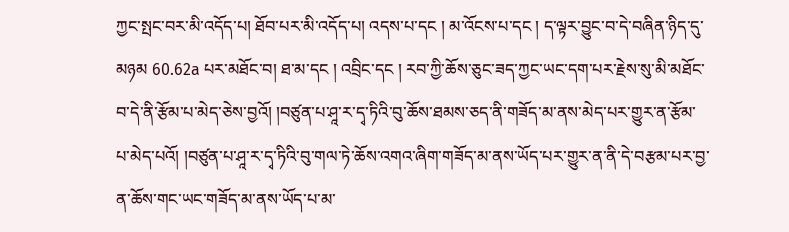ཀྱང་སྤང་བར་མི་འདོད་པ། ཐོབ་པར་མི་འདོད་པ། འདས་པ་དང ། མ་འོངས་པ་དང ། ད་ལྟར་བྱུང་བ་དེ་བཞིན་ཉིད་དུ་མཉམ 60.62a པར་མཐོང་བ། ཐ་མ་དང ། འབྲིང་དང ། རབ་ཀྱི་ཆོས་ཅུང་ཟད་ཀྱང་ཡང་དག་པར་རྗེས་སུ་མི་མཐོང་བ་དེ་ནི་རྩོམ་པ་མེད་ཅེས་བྱའོ། །བཙུན་པ་ཤཱ་ར་དྭ་ཏིའི་བུ་ཆོས་ཐམས་ཅད་ནི་གཟོད་མ་ནས་མེད་པར་གྱུར་ན་རྩོམ་པ་མེད་པའོ། །བཙུན་པ་ཤཱ་ར་དྭ་ཏིའི་བུ་གལ་ཏེ་ཆོས་འགའ་ཞིག་གཟོད་མ་ནས་ཡོད་པར་གྱུར་ན་ནི་དེ་བརྩམ་པར་བྱ་ན་ཆོས་གང་ཡང་གཟོད་མ་ནས་ཡོད་པ་མ་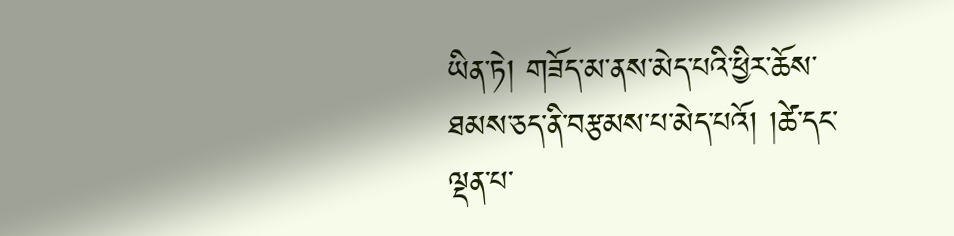ཡིན་ཏེ། གཟོད་མ་ནས་མེད་པའི་ཕྱིར་ཆོས་ཐམས་ཅད་ནི་བརྩམས་པ་མེད་པའོ། །ཚེ་དང་ལྡན་པ་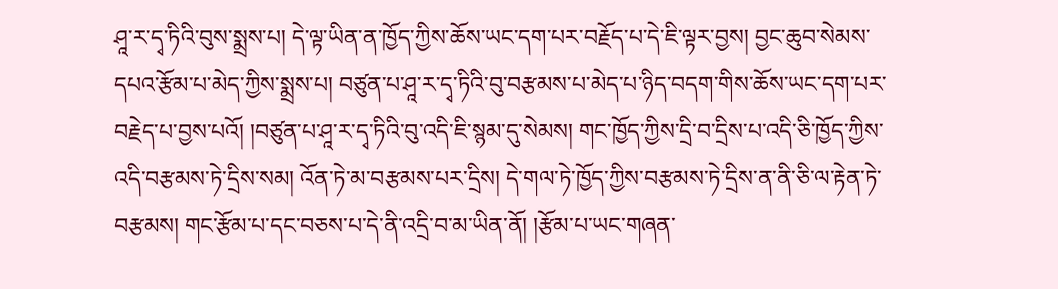ཤཱ་ར་དྭ་ཏིའི་བུས་སྨྲས་པ། དེ་ལྟ་ཡིན་ན་ཁྱོད་ཀྱིས་ཆོས་ཡང་དག་པར་བརྗོད་པ་དེ་ཇི་ལྟར་བྱས། བྱང་ཆུབ་སེམས་དཔའ་རྩོམ་པ་མེད་ཀྱིས་སྨྲས་པ། བཙུན་པ་ཤཱ་ར་དྭ་ཏིའི་བུ་བརྩམས་པ་མེད་པ་ཉིད་བདག་གིས་ཆོས་ཡང་དག་པར་བརྗེད་པ་བྱས་པའོ། །བཙུན་པ་ཤཱ་ར་དྭ་ཏིའི་བུ་འདི་ཇི་སྙམ་དུ་སེམས། གང་ཁྱོད་ཀྱིས་དྲི་བ་དྲིས་པ་འདི་ཅི་ཁྱོད་ཀྱིས་འདི་བརྩམས་ཏེ་དྲིས་སམ། འོན་ཏེ་མ་བརྩམས་པར་དྲིས། དེ་གལ་ཏེ་ཁྱོད་ཀྱིས་བརྩམས་ཏེ་དྲིས་ན་ནི་ཅི་ལ་རྟེན་ཏེ་བརྩམས། གང་རྩོམ་པ་དང་བཅས་པ་དེ་ནི་འདྲི་བ་མ་ཡིན་ནོ། །རྩོམ་པ་ཡང་གཞན་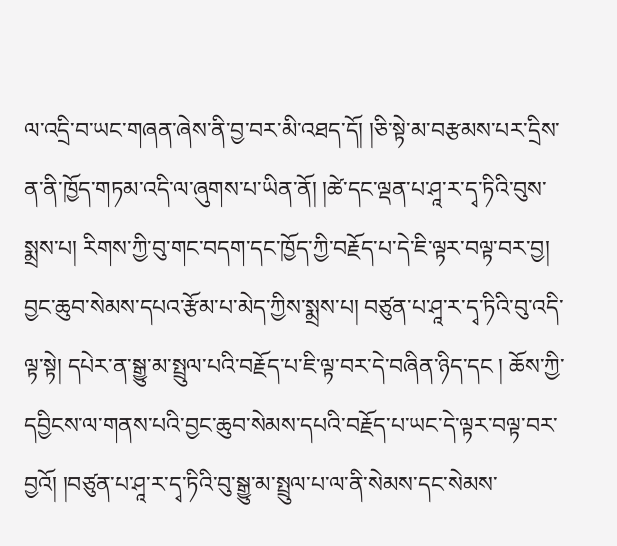ལ་འདྲི་བ་ཡང་གཞན་ཞེས་ནི་བྱ་བར་མི་འཐད་དོ། །ཅི་སྟེ་མ་བརྩམས་པར་དྲིས་ན་ནི་ཁྱོད་གཏམ་འདི་ལ་ཞུགས་པ་ཡིན་ནོ། །ཚེ་དང་ལྡན་པ་ཤཱ་ར་དྭ་ཏིའི་བུས་སྨྲས་པ། རིགས་ཀྱི་བུ་གང་བདག་དང་ཁྱོད་ཀྱི་བརྗོད་པ་དེ་ཇི་ལྟར་བལྟ་བར་བྱ། བྱང་ཆུབ་སེམས་དཔའ་རྩོམ་པ་མེད་ཀྱིས་སྨྲས་པ། བཙུན་པ་ཤཱ་ར་དྭ་ཏིའི་བུ་འདི་ལྟ་སྟེ། དཔེར་ན་སྒྱུ་མ་སྤྲུལ་པའི་བརྗོད་པ་ཇི་ལྟ་བར་དེ་བཞིན་ཉིད་དང ། ཆོས་ཀྱི་དབྱིངས་ལ་གནས་པའི་བྱང་ཆུབ་སེམས་དཔའི་བརྗོད་པ་ཡང་དེ་ལྟར་བལྟ་བར་བྱའོ། །བཙུན་པ་ཤཱ་ར་དྭ་ཏིའི་བུ་སྒྱུ་མ་སྤྲུལ་པ་ལ་ནི་སེམས་དང་སེམས་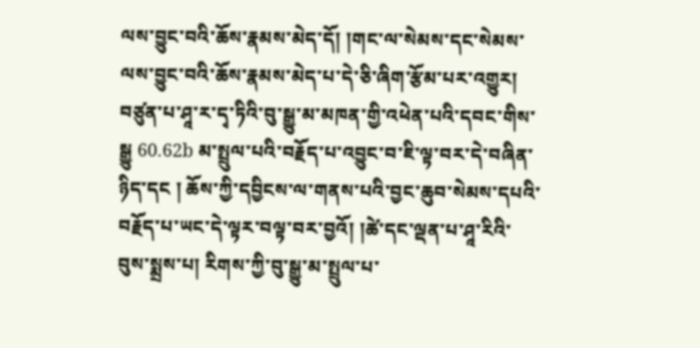ལས་བྱུང་བའི་ཆོས་རྣམས་མེད་དོ། །གང་ལ་སེམས་དང་སེམས་ལས་བྱུང་བའི་ཆོས་རྣམས་མེད་པ་དེ་ཅི་ཞིག་རྩོམ་པར་འགྱུར། བཙུན་པ་ཤཱ་ར་དྭ་ཏིའི་བུ་སྒྱུ་མ་མཁན་གྱི་འཕེན་པའི་དབང་གིས་སྒྱུ 60.62b མ་སྤྲུལ་པའི་བརྗོད་པ་འབྱུང་བ་ཇི་ལྟ་བར་དེ་བཞིན་ཉིད་དང ། ཆོས་ཀྱི་དབྱིངས་ལ་གནས་པའི་བྱང་ཆུབ་སེམས་དཔའི་བརྗོད་པ་ཡང་དེ་ལྟར་བལྟ་བར་བྱའོ། །ཚེ་དང་ལྡན་པ་ཤཱ་རིའི་བུས་སྨྲས་པ། རིགས་ཀྱི་བུ་སྒྱུ་མ་སྤྲུལ་པ་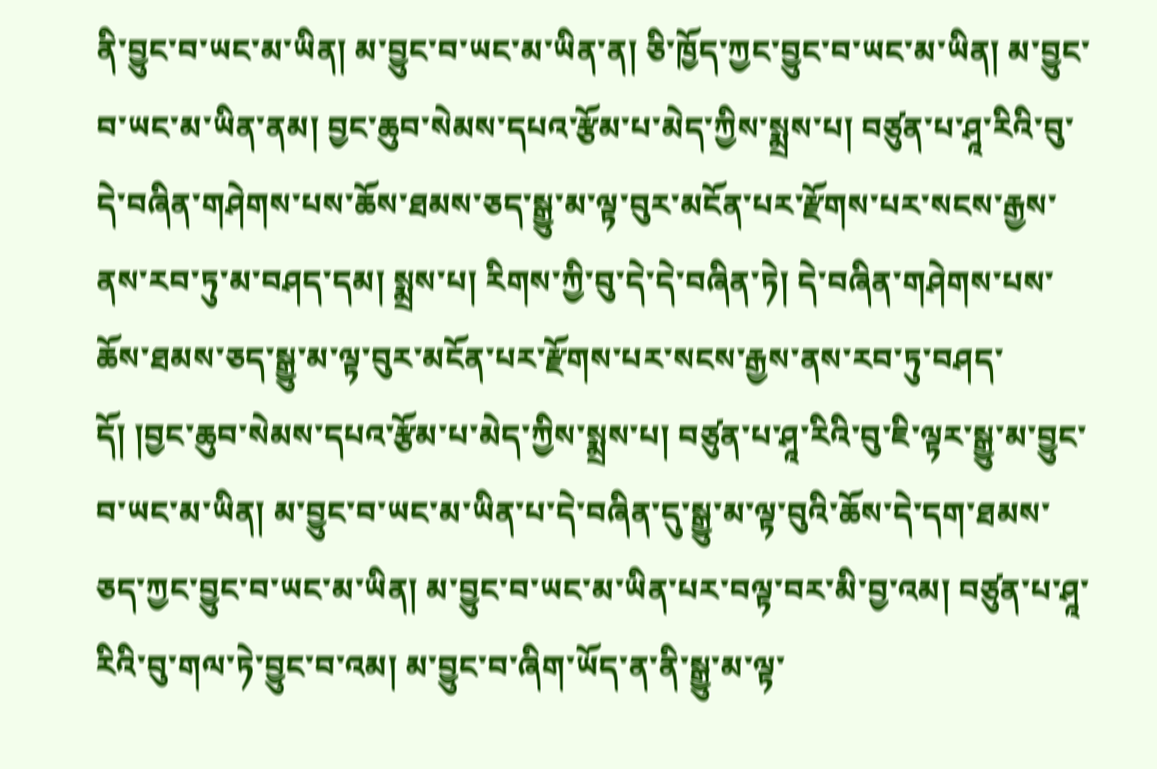ནི་བྱུང་བ་ཡང་མ་ཡིན། མ་བྱུང་བ་ཡང་མ་ཡིན་ན། ཅི་ཁྱོད་ཀྱང་བྱུང་བ་ཡང་མ་ཡིན། མ་བྱུང་བ་ཡང་མ་ཡིན་ནམ། བྱང་ཆུབ་སེམས་དཔའ་རྩོམ་པ་མེད་ཀྱིས་སྨྲས་པ། བཙུན་པ་ཤཱ་རིའི་བུ་དེ་བཞིན་གཤེགས་པས་ཆོས་ཐམས་ཅད་སྒྱུ་མ་ལྟ་བུར་མངོན་པར་རྫོགས་པར་སངས་རྒྱས་ནས་རབ་ཏུ་མ་བཤད་དམ། སྨྲས་པ། རིགས་ཀྱི་བུ་དེ་དེ་བཞིན་ཏེ། དེ་བཞིན་གཤེགས་པས་ཆོས་ཐམས་ཅད་སྒྱུ་མ་ལྟ་བུར་མངོན་པར་རྫོགས་པར་སངས་རྒྱས་ནས་རབ་ཏུ་བཤད་དོ། །བྱང་ཆུབ་སེམས་དཔའ་རྩོམ་པ་མེད་ཀྱིས་སྨྲས་པ། བཙུན་པ་ཤཱ་རིའི་བུ་ཇི་ལྟར་སྒྱུ་མ་བྱུང་བ་ཡང་མ་ཡིན། མ་བྱུང་བ་ཡང་མ་ཡིན་པ་དེ་བཞིན་དུ་སྒྱུ་མ་ལྟ་བུའི་ཆོས་དེ་དག་ཐམས་ཅད་ཀྱང་བྱུང་བ་ཡང་མ་ཡིན། མ་བྱུང་བ་ཡང་མ་ཡིན་པར་བལྟ་བར་མི་བྱ་འམ། བཙུན་པ་ཤཱ་རིའི་བུ་གལ་ཏེ་བྱུང་བ་འམ། མ་བྱུང་བ་ཞིག་ཡོད་ན་ནི་སྒྱུ་མ་ལྟ་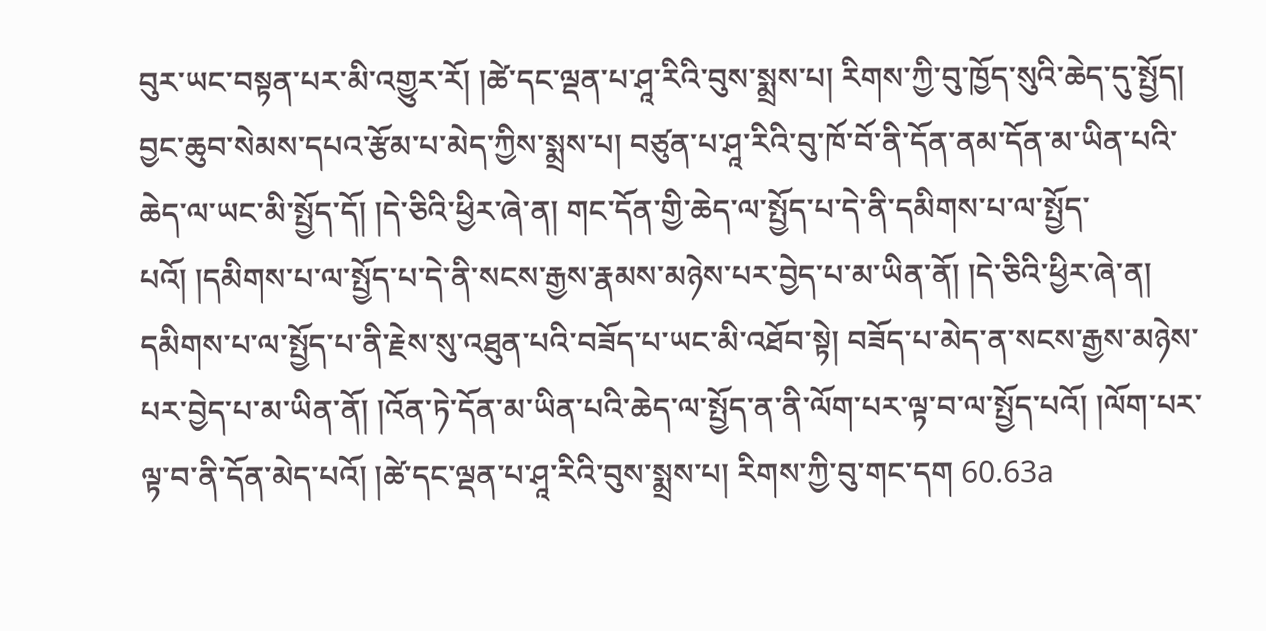བུར་ཡང་བསྟན་པར་མི་འགྱུར་རོ། །ཚེ་དང་ལྡན་པ་ཤཱ་རིའི་བུས་སྨྲས་པ། རིགས་ཀྱི་བུ་ཁྱོད་སུའི་ཆེད་དུ་སྤྱོད། བྱང་ཆུབ་སེམས་དཔའ་རྩོམ་པ་མེད་ཀྱིས་སྨྲས་པ། བཙུན་པ་ཤཱ་རིའི་བུ་ཁོ་བོ་ནི་དོན་ནམ་དོན་མ་ཡིན་པའི་ཆེད་ལ་ཡང་མི་སྤྱོད་དོ། །དེ་ཅིའི་ཕྱིར་ཞེ་ན། གང་དོན་གྱི་ཆེད་ལ་སྤྱོད་པ་དེ་ནི་དམིགས་པ་ལ་སྤྱོད་པའོ། །དམིགས་པ་ལ་སྤྱོད་པ་དེ་ནི་སངས་རྒྱས་རྣམས་མཉེས་པར་བྱེད་པ་མ་ཡིན་ནོ། །དེ་ཅིའི་ཕྱིར་ཞེ་ན། དམིགས་པ་ལ་སྤྱོད་པ་ནི་རྗེས་སུ་འཐུན་པའི་བཟོད་པ་ཡང་མི་འཐོབ་སྟེ། བཟོད་པ་མེད་ན་སངས་རྒྱས་མཉེས་པར་བྱེད་པ་མ་ཡིན་ནོ། །འོན་ཏེ་དོན་མ་ཡིན་པའི་ཆེད་ལ་སྤྱོད་ན་ནི་ལོག་པར་ལྟ་བ་ལ་སྤྱོད་པའོ། །ལོག་པར་ལྟ་བ་ནི་དོན་མེད་པའོ། །ཚེ་དང་ལྡན་པ་ཤཱ་རིའི་བུས་སྨྲས་པ། རིགས་ཀྱི་བུ་གང་དག 60.63a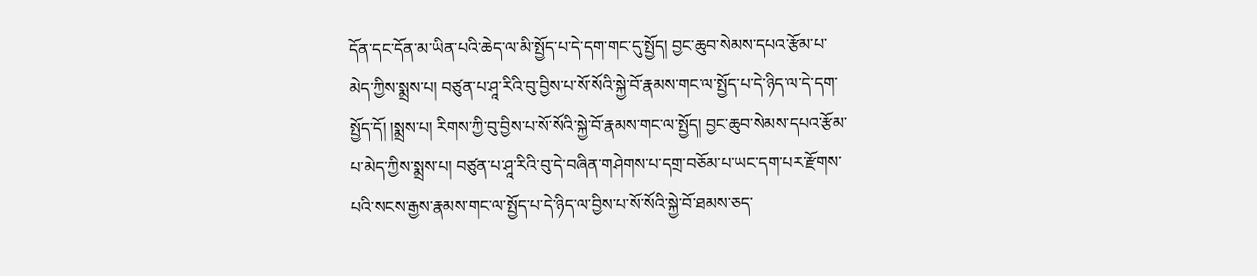དོན་དང་དོན་མ་ཡིན་པའི་ཆེད་ལ་མི་སྤྱོད་པ་དེ་དག་གང་དུ་སྤྱོད། བྱང་ཆུབ་སེམས་དཔའ་རྩོམ་པ་མེད་ཀྱིས་སྨྲས་པ། བཙུན་པ་ཤཱ་རིའི་བུ་བྱིས་པ་སོ་སོའི་སྐྱེ་བོ་རྣམས་གང་ལ་སྤྱོད་པ་དེ་ཉིད་ལ་དེ་དག་སྤྱོད་དོ། །སྨྲས་པ། རིགས་ཀྱི་བུ་བྱིས་པ་སོ་སོའི་སྐྱེ་བོ་རྣམས་གང་ལ་སྤྱོད། བྱང་ཆུབ་སེམས་དཔའ་རྩོམ་པ་མེད་ཀྱིས་སྨྲས་པ། བཙུན་པ་ཤཱ་རིའི་བུ་དེ་བཞིན་གཤེགས་པ་དགྲ་བཅོམ་པ་ཡང་དག་པར་རྫོགས་པའི་སངས་རྒྱས་རྣམས་གང་ལ་སྤྱོད་པ་དེ་ཉིད་ལ་བྱིས་པ་སོ་སོའི་སྐྱེ་བོ་ཐམས་ཅད་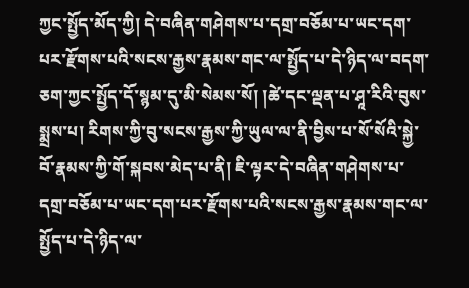ཀྱང་སྤྱོད་མོད་ཀྱི། དེ་བཞིན་གཤེགས་པ་དགྲ་བཅོམ་པ་ཡང་དག་པར་རྫོགས་པའི་སངས་རྒྱས་རྣམས་གང་ལ་སྤྱོད་པ་དེ་ཉིད་ལ་བདག་ཅག་ཀྱང་སྤྱོད་དོ་སྙམ་དུ་མི་སེམས་སོ། །ཚེ་དང་ལྡན་པ་ཤཱ་རིའི་བུས་སྨྲས་པ། རིགས་ཀྱི་བུ་སངས་རྒྱས་ཀྱི་ཡུལ་ལ་ནི་བྱིས་པ་སོ་སོའི་སྐྱེ་བོ་རྣམས་ཀྱི་གོ་སྐབས་མེད་པ་ནི། ཇི་ལྟར་དེ་བཞིན་གཤེགས་པ་དགྲ་བཅོམ་པ་ཡང་དག་པར་རྫོགས་པའི་སངས་རྒྱས་རྣམས་གང་ལ་སྤྱོད་པ་དེ་ཉིད་ལ་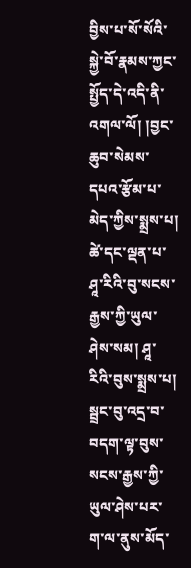བྱིས་པ་སོ་སོའི་སྐྱེ་བོ་རྣམས་ཀྱང་སྤྱོད་དེ་འདི་ནི་འགལ་ལོ། །བྱང་ཆུབ་སེམས་དཔའ་རྩོམ་པ་མེད་ཀྱིས་སྨྲས་པ། ཚེ་དང་ལྡན་པ་ཤཱ་རིའི་བུ་སངས་རྒྱས་ཀྱི་ཡུལ་ཤེས་སམ། ཤཱ་རིའི་བུས་སྨྲས་པ། སྦྲང་བུ་འདྲ་བ་བདག་ལྟ་བུས་སངས་རྒྱས་ཀྱི་ཡུལ་ཤེས་པར་ག་ལ་ནུས་མོད་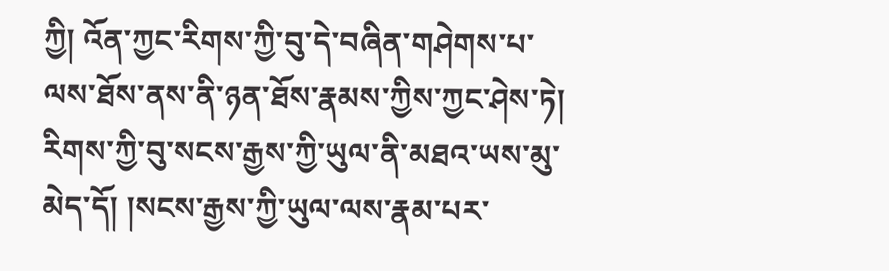ཀྱི། འོན་ཀྱང་རིགས་ཀྱི་བུ་དེ་བཞིན་གཤེགས་པ་ལས་ཐོས་ནས་ནི་ཉན་ཐོས་རྣམས་ཀྱིས་ཀྱང་ཤེས་ཏེ། རིགས་ཀྱི་བུ་སངས་རྒྱས་ཀྱི་ཡུལ་ནི་མཐའ་ཡས་མུ་མེད་དོ། །སངས་རྒྱས་ཀྱི་ཡུལ་ལས་རྣམ་པར་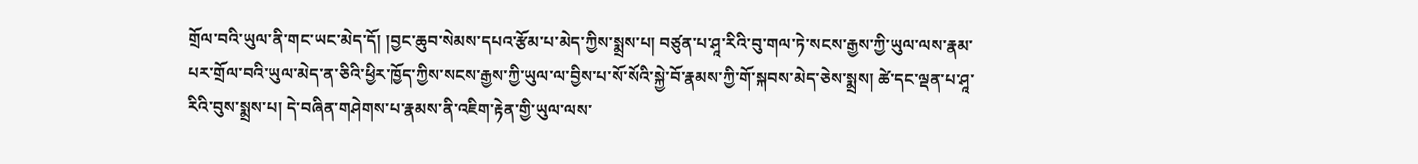གྲོལ་བའི་ཡུལ་ནི་གང་ཡང་མེད་དོ། །བྱང་ཆུབ་སེམས་དཔའ་རྩོམ་པ་མེད་ཀྱིས་སྨྲས་པ། བཙུན་པ་ཤཱ་རིའི་བུ་གལ་ཏེ་སངས་རྒྱས་ཀྱི་ཡུལ་ལས་རྣམ་པར་གྲོལ་བའི་ཡུལ་མེད་ན་ཅིའི་ཕྱིར་ཁྱོད་ཀྱིས་སངས་རྒྱས་ཀྱི་ཡུལ་ལ་བྱིས་པ་སོ་སོའི་སྐྱེ་བོ་རྣམས་ཀྱི་གོ་སྐབས་མེད་ཅེས་སྨྲས། ཚེ་དང་ལྡན་པ་ཤཱ་རིའི་བུས་སྨྲས་པ། དེ་བཞིན་གཤེགས་པ་རྣམས་ནི་འཇིག་རྟེན་གྱི་ཡུལ་ལས་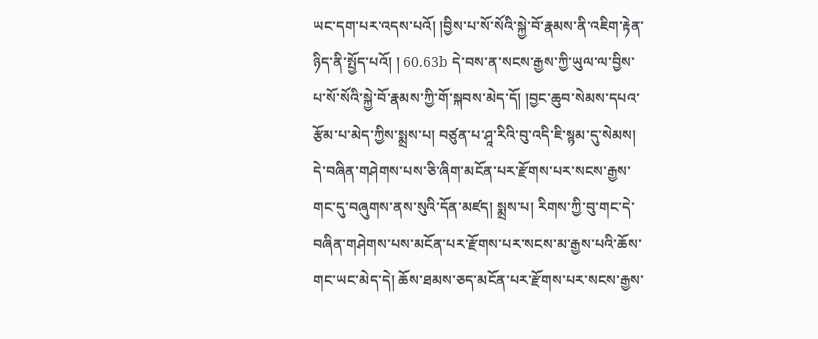ཡང་དག་པར་འདས་པའོ། །བྱིས་པ་སོ་སོའི་སྐྱེ་བོ་རྣམས་ནི་འཇིག་རྟེན་ཉིད་ནི་སྤྱོད་པའོ། ། 60.63b དེ་བས་ན་སངས་རྒྱས་ཀྱི་ཡུལ་ལ་བྱིས་པ་སོ་སོའི་སྐྱེ་བོ་རྣམས་ཀྱི་གོ་སྐབས་མེད་དོ། །བྱང་ཆུབ་སེམས་དཔའ་རྩོམ་པ་མེད་ཀྱིས་སྨྲས་པ། བཙུན་པ་ཤཱ་རིའི་བུ་འདི་ཇི་སྙམ་དུ་སེམས། དེ་བཞིན་གཤེགས་པས་ཅི་ཞིག་མངོན་པར་རྫོགས་པར་སངས་རྒྱས་གང་དུ་བཞུགས་ནས་སུའི་དོན་མཛད། སྨྲས་པ། རིགས་ཀྱི་བུ་གང་དེ་བཞིན་གཤེགས་པས་མངོན་པར་རྫོགས་པར་སངས་མ་རྒྱས་པའི་ཆོས་གང་ཡང་མེད་དེ། ཆོས་ཐམས་ཅད་མངོན་པར་རྫོགས་པར་སངས་རྒྱས་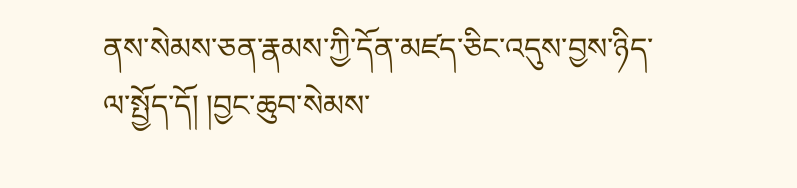ནས་སེམས་ཅན་རྣམས་ཀྱི་དོན་མཛད་ཅིང་འདུས་བྱས་ཉིད་ལ་སྤྱོད་དོ། །བྱང་ཆུབ་སེམས་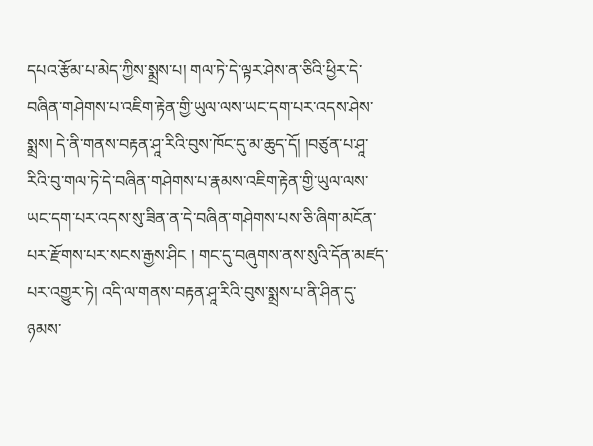དཔའ་རྩོམ་པ་མེད་ཀྱིས་སྨྲས་པ། གལ་ཏེ་དེ་ལྟར་ཤེས་ན་ཅིའི་ཕྱིར་དེ་བཞིན་གཤེགས་པ་འཇིག་རྟེན་གྱི་ཡུལ་ལས་ཡང་དག་པར་འདས་ཤེས་སྨྲས། དེ་ནི་གནས་བརྟན་ཤཱ་རིའི་བུས་ཁོང་དུ་མ་ཆུད་དོ། །བཙུན་པ་ཤཱ་རིའི་བུ་གལ་ཏེ་དེ་བཞིན་གཤེགས་པ་རྣམས་འཇིག་རྟེན་གྱི་ཡུལ་ལས་ཡང་དག་པར་འདས་སུ་ཟིན་ན་དེ་བཞིན་གཤེགས་པས་ཅི་ཞིག་མངོན་པར་རྫོགས་པར་སངས་རྒྱས་ཤིང ། གང་དུ་བཞུགས་ནས་སུའི་དོན་མཛད་པར་འགྱུར་ཏེ། འདི་ལ་གནས་བརྟན་ཤཱ་རིའི་བུས་སྨྲས་པ་ནི་ཤིན་དུ་ཉམས་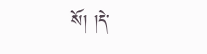སོ། །དེ་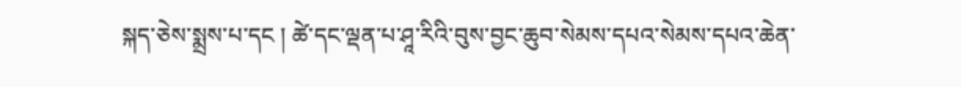སྐད་ཅེས་སྨྲས་པ་དང ། ཚེ་དང་ལྡན་པ་ཤཱ་རིའི་བུས་བྱང་ཆུབ་སེམས་དཔའ་སེམས་དཔའ་ཆེན་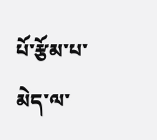པོ་རྩོམ་པ་མེད་ལ་